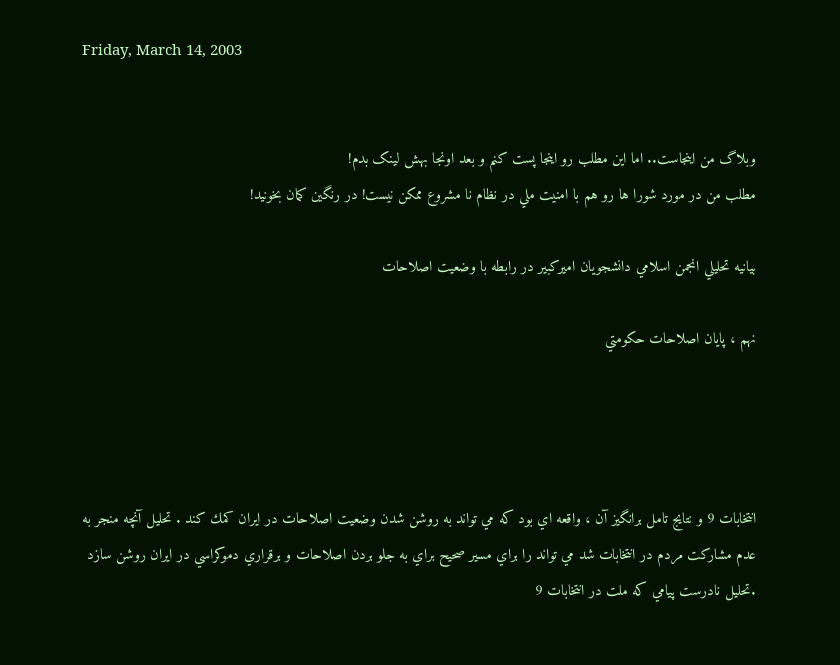Friday, March 14, 2003


وبلاگ من اينجاست.. اما اين مطلب رو اينجا پست کنم و بعد اونجا بهش لينک بدم!
مطلب من در مورد شورا ها رو هم با امنيت ملي در نظام نا مشروع ممکن نيست! در رنگين کمان بخونيد!

بيانيه تحليلي انجمن اسلامي دانشجويان اميركبير در رابطه با وضعيت اصلاحات

نهم ، پايان اصلاحات حكومتي




انتخابات 9 و نتايج تامل برانگيز آن ، واقعه اي بود كه مي تواند به روشن شدن وضعيت اصلاحات در ايران كمك كند . تحليل آنچه منجر به عدم مشاركت مردم در انتخابات شد مي تواند را براي مسير صحيح براي به جلو بردن اصلاحات و برقراري دموكراسي در ايران روشن سازد .تحليل نادرست پيامي كه ملت در انتخابات 9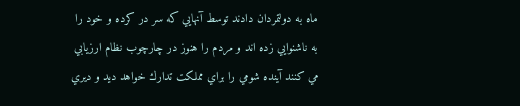ماه به دولتمردان دادند توسط آنهايي كه سر در كرده و خود را به ناشنوايي زده اند و مردم را هنوز در چارچوب نظام ارزيابي مي كنند آينده شومي را براي مملكت تدارك خواهد ديد و ديري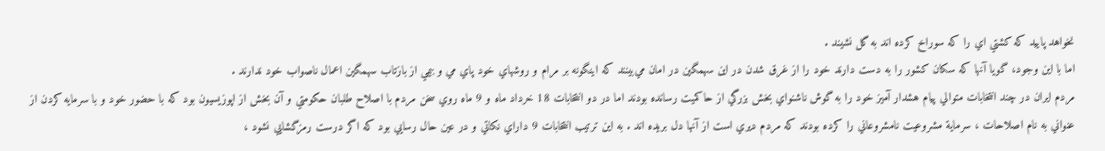نخواهد پاييد كه كشتي اي را كه سوراخ كرده اند به گل نشيند .
اما با اين وجود، گويا آنها كه سكان كشور را به دست دارند خود را از غرق شدن در اين سهمگين در امان مي‌بينند كه اينگونه بر مرام و روشهاي خود پاي مي و بيمي از بازتاب سهمگين اعمال ناصواب خود ندارند .
مردم ايران در چند انتخابات متوالي پيام هشدار آميز خود را به گوش ناشنواي بخش بزرگي از حاكميت رسانده بودند اما در دو انتخابات 18 خرداد ماه و 9 ماه روي سخن مردم با اصلاح طلبان حكومتي و آن بخش از اپوزيسيون بود كه با حضور خود و با سرمايه كردن از عنواني به نام اصلاحات ، سرماية مشروعيت نامشروعاني را كرده بودند كه مردم ديري است از آنها دل بريده اند . به اين ترتيب انتخابات 9 داراي نكاتي و در عين حال رسايي بود كه اگر درست رمزگشايي نشود ،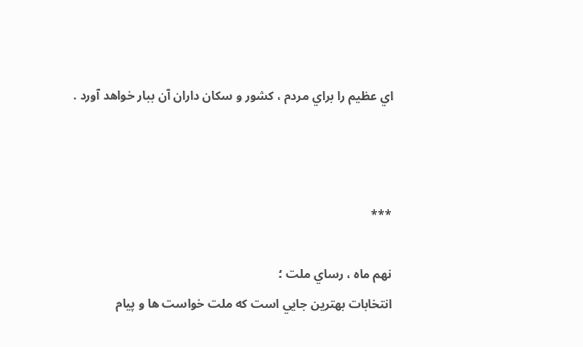اي عظيم را براي مردم ، كشور و سكان داران آن ببار خواهد آورد .



***

نهم ماه ، رساي ملت ؛
انتخابات بهترين جايي است كه ملت خواست ها و پيام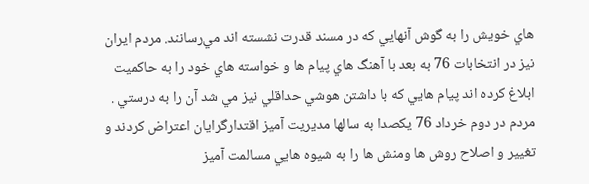هاي خويش را به گوش آنهايي كه در مسند قدرت نشسته اند مي‌رسانند. مردم ايران نيز در انتخابات 76 به بعد با آهنگ هاي پيام ها و خواسته هاي خود را به حاكميت ابلاغ كرده اند پيام هايي كه با داشتن هوشي حداقلي نيز مي شد آن را به درستي .
مردم در دوم خرداد 76 يكصدا به سالها مديريت آميز اقتدارگرايان اعتراض كردند و تغيير و اصلاح روش ها ومنش ها را به شيوه هايي مسالمت آميز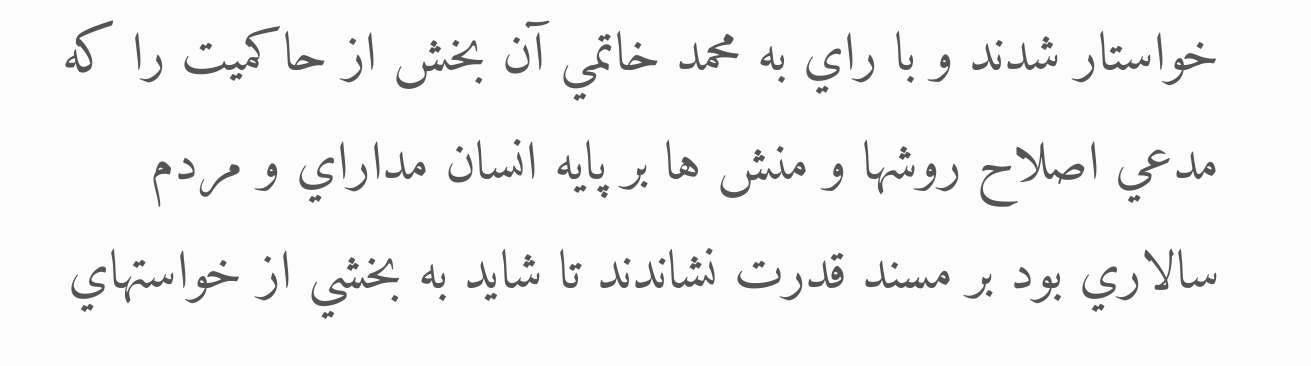خواستار شدند و با راي به محمد خاتمي آن بخش از حاكميت را كه مدعي اصلاح روشها و منش ها بر پايه انسان مداراي و مردم سالاري بود بر مسند قدرت نشاندند تا شايد به بخشي از خواستهاي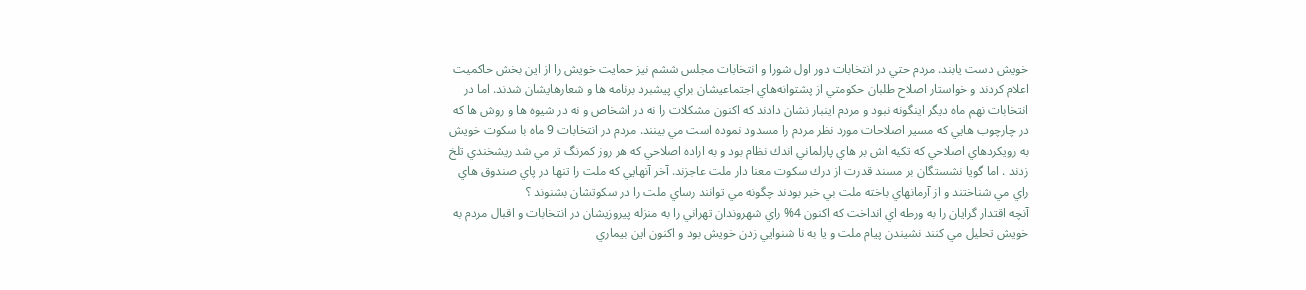خويش دست يابند. مردم حتي در انتخابات دور اول شورا و انتخابات مجلس ششم نيز حمايت خويش را از اين بخش حاكميت اعلام كردند و خواستار اصلاح طلبان حكومتي از پشتوانه‌هاي اجتماعيشان براي پيشبرد برنامه ها و شعارهايشان شدند. اما در انتخابات نهم ماه ديگر اينگونه نبود و مردم اينبار نشان دادند كه اكنون مشكلات را نه در اشخاص و نه در شيوه ها و روش ها كه در چارچوب هايي كه مسير اصلاحات مورد نظر مردم را مسدود نموده است مي بينند. مردم در انتخابات 9 ماه با سكوت خويش به رويكردهاي اصلاحي كه تكيه اش بر هاي پارلماني اندك نظام بود و به اراده اصلاحي كه هر روز كمرنگ تر مي شد ريشخندي تلخ زدند . اما گويا نشستگان بر مسند قدرت از درك سكوت معنا دار ملت عاجزند. آخر آنهايي كه ملت را تنها در پاي صندوق هاي راي مي شناختند و از آرمانهاي باخته ملت بي خبر بودند چگونه مي توانند رساي ملت را در سكوتشان بشنوند ؟
آنچه اقتدار گرايان را به ورطه اي انداخت كه اكنون 4% راي شهروندان تهراني را به منزله پيروزيشان در انتخابات و اقبال مردم به خويش تحليل مي كنند نشيندن پيام ملت و يا به نا شنوايي زدن خويش بود و اكنون اين بيماري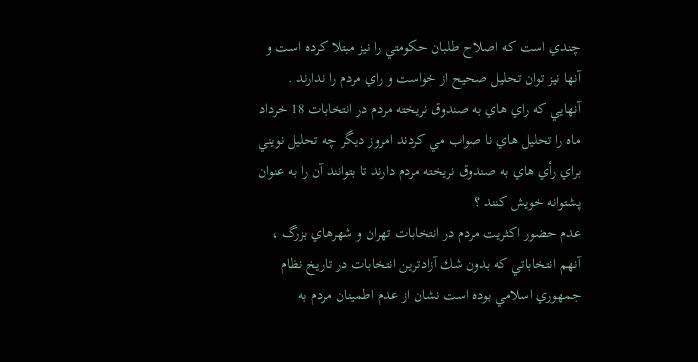چندي است كه اصلاح طلبان حكومتي را نيز مبتلا كرده است و آنها نيز توان تحليل صحيح از خواست و راي مردم را ندارند .
آنهايي كه راي هاي به صندوق نريخته مردم در انتخابات 18 خرداد ماه را تحليل هاي نا صواب مي كردند امروز ديگر چه تحليل نويني براي رأي هاي به صندوق نريخته مردم دارند تا بتوانند آن را به عنوان پشتوانه خويش كنند ؟
عدم حضور اكثريت مردم در انتخابات تهران و شهرهاي بزرگ ، آنهم انتخاباتي كه بدون شك آزادترين انتخابات در تاريخ نظام جمهوري اسلامي بوده است نشان از عدم اطمينان مردم به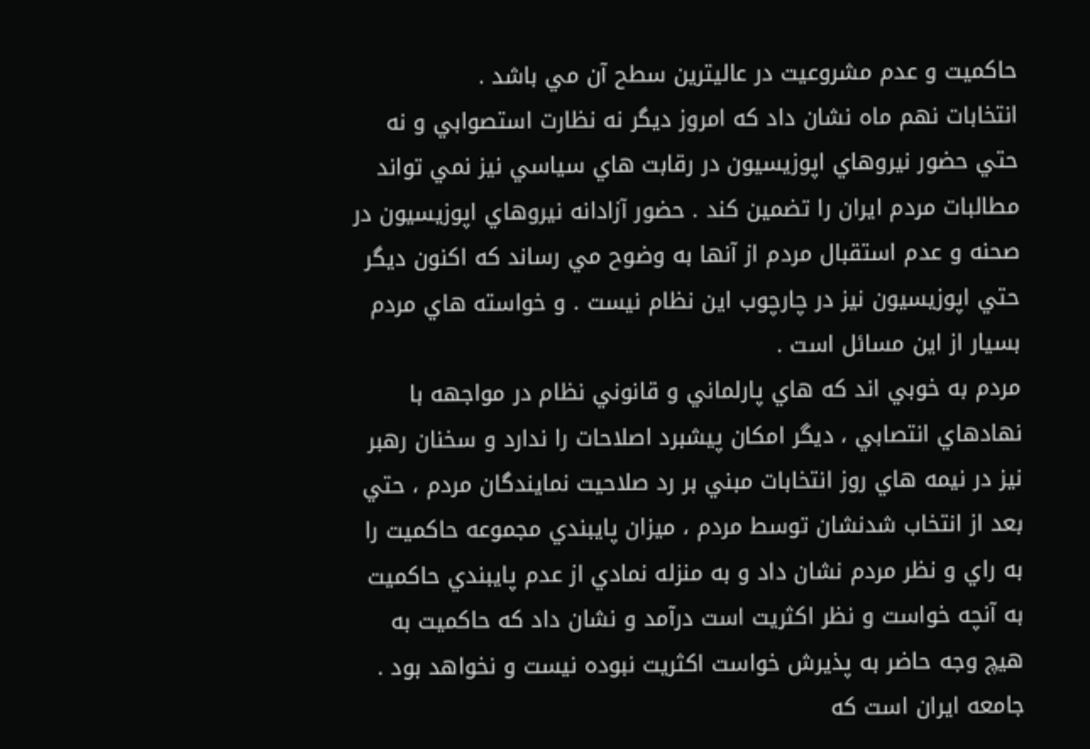حاكميت و عدم مشروعيت در عاليترين سطح آن مي باشد .
انتخابات نهم ماه نشان داد كه امروز ديگر نه نظارت استصوابي و نه حتي حضور نيروهاي اپوزيسيون در رقابت هاي سياسي نيز نمي تواند مطالبات مردم ايران را تضمين كند . حضور آزادانه نيروهاي اپوزيسيون در صحنه و عدم استقبال مردم از آنها به وضوح مي رساند كه اكنون ديگر حتي اپوزيسيون نيز در چارچوب اين نظام نيست . و خواسته هاي مردم بسيار از اين مسائل است .
مردم به خوبي اند كه هاي پارلماني و قانوني نظام در مواجهه با نهادهاي انتصابي ، ديگر امكان پيشبرد اصلاحات را ندارد و سخنان رهبر نيز در نيمه هاي روز انتخابات مبني بر رد صلاحيت نمايندگان مردم ، حتي بعد از انتخاب شدنشان توسط مردم ، ميزان پايبندي مجموعه حاكميت را به راي و نظر مردم نشان داد و به منزله نمادي از عدم پايبندي حاكميت به آنچه خواست و نظر اكثريت است درآمد و نشان داد كه حاكميت به هيچ وجه حاضر به پذيرش خواست اكثريت نبوده نيست و نخواهد بود .
جامعه ايران است كه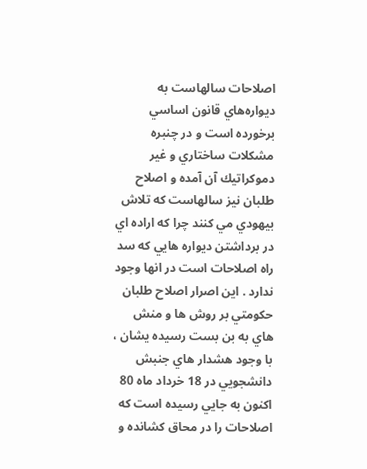اصلاحات سالهاست به ديواره‌هاي قانون اساسي برخورده است و در چنبره مشكلات ساختاري و غير دموكراتيك آن آمده و اصلاح طلبان نيز سالهاست كه تلاش بيهودي مي كنند چرا كه اراده اي در برداشتن ديواره هايي كه سد راه اصلاحات است در انها وجود ندارد . اين اصرار اصلاح طلبان حكومتي بر روش ها و منش هاي به بن بست رسيده يشان ، با وجود هشدار هاي جنبش دانشجويي در 18 خرداد ماه 80 اكنون به جايي رسيده است كه اصلاحات را در محاق كشانده و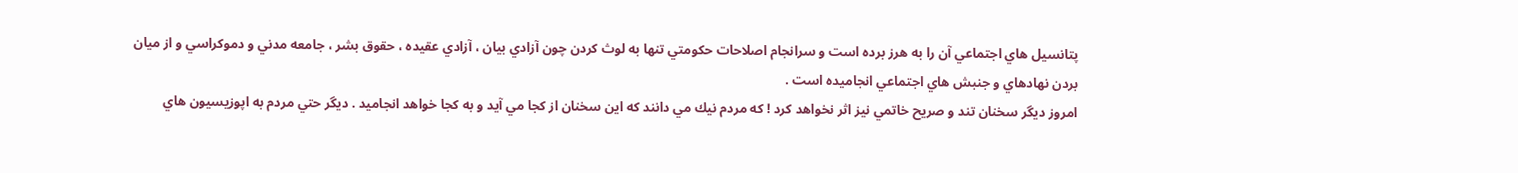پتانسيل هاي اجتماعي آن را به هرز برده است و سرانجام اصلاحات حكومتي تنها به لوث كردن چون آزادي بيان ، آزادي عقيده ، حقوق بشر ، جامعه مدني و دموكراسي و از ميان بردن نهادهاي و جنبش هاي اجتماعي انجاميده است .
امروز ديگر سخنان تند و صريح خاتمي نيز اثر نخواهد كرد ! كه مردم نيك مي دانند كه اين سخنان از كجا مي آيد و به كجا خواهد انجاميد . ديگر حتي مردم به اپوزيسيون هاي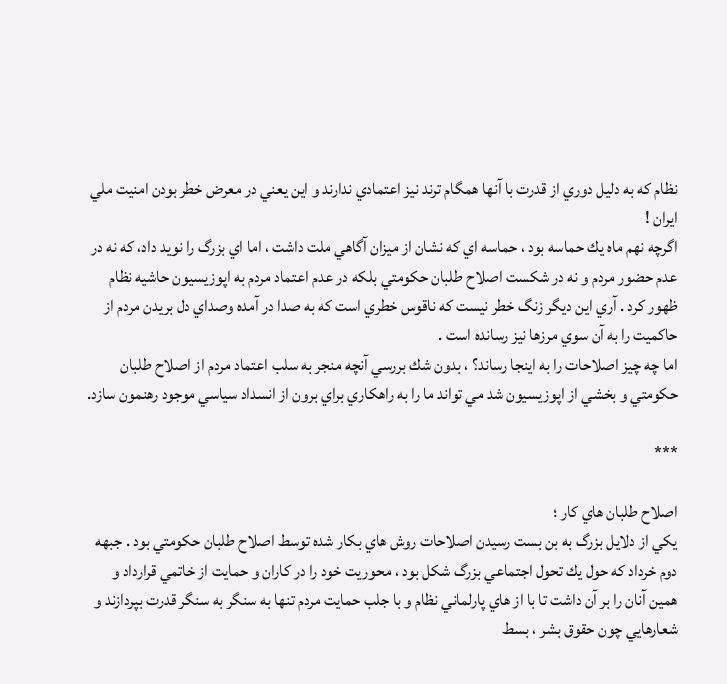نظام كه به دليل دوري از قدرت با آنها همگام ترند نيز اعتمادي ندارند و اين يعني در معرض خطر بودن امنيت ملي ايران !
اگرچه نهم ماه يك حماسه بود ، حماسه اي كه نشان از ميزان آگاهي ملت داشت ، اما اي بزرگ را نويد داد، كه نه در عدم حضور مردم و نه در شكست اصلاح طلبان حكومتي بلكه در عدم اعتماد مردم به اپوزيسيون حاشيه نظام ظهور كرد . آري اين ديگر زنگ خطر نيست كه ناقوس خطري است كه به صدا در آمده وصداي دل بريدن مردم از حاكميت را به آن سوي مرزها نيز رسانده است .
اما چه چيز اصلاحات را به اينجا رساند؟ ، بدون شك بررسي آنچه منجر به سلب اعتماد مردم از اصلاح طلبان حكومتي و بخشي از اپوزيسيون شد مي تواند ما را به راهكاري براي برون از انسداد سياسي موجود رهنمون سازد.

***

اصلاح طلبان هاي كار ؛
يكي از دلايل بزرگ به بن بست رسيدن اصلاحات روش هاي بكار شده توسط اصلاح طلبان حكومتي بود . جبهه دوم خرداد كه حول يك تحول اجتماعي بزرگ شكل بود ، محوريت خود را در كاران و حمايت از خاتمي قرارداد و همين آنان را بر آن داشت تا با از هاي پارلماني نظام و با جلب حمايت مردم تنها به سنگر به سنگر قدرت بپردازند و شعارهايي چون حقوق بشر ،‌ بسط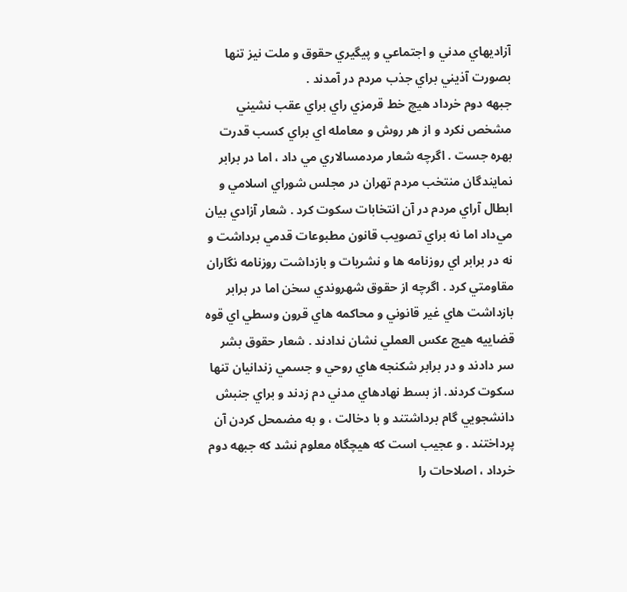آزاديهاي مدني و اجتماعي و پيگيري حقوق و ملت نيز تنها بصورت آذيني براي جذب مردم در آمدند .
جبهه دوم خرداد هيچ خط قرمزي راي براي عقب نشيني مشخص نكرد و از هر روش و معامله اي براي كسب قدرت بهره جست . اگرچه شعار مردمسالاري مي داد ، اما در برابر نمايندگان منتخب مردم تهران در مجلس شوراي اسلامي و ابطال آراي مردم در آن انتخابات سكوت كرد . شعار آزادي بيان مي‌داد اما نه براي تصويب قانون مطبوعات قدمي برداشت و نه در برابر اي روزنامه ها و نشريات و بازداشت روزنامه نگاران مقاومتي كرد . اگرچه از حقوق شهروندي سخن اما در برابر بازداشت هاي غير قانوني و محاكمه هاي قرون وسطي اي قوه قضاييه هيچ عكس العملي نشان ندادند . شعار حقوق بشر سر دادند و در برابر شكنجه هاي روحي و جسمي زندانيان تنها سكوت كردند. از بسط نهادهاي مدني دم زدند و براي جنبش دانشجويي گام برداشتند و با دخالت ، و به مضمحل كردن آن پرداختند . و عجيب است كه هيچگاه معلوم نشد كه جبهه دوم خرداد ، اصلاحات را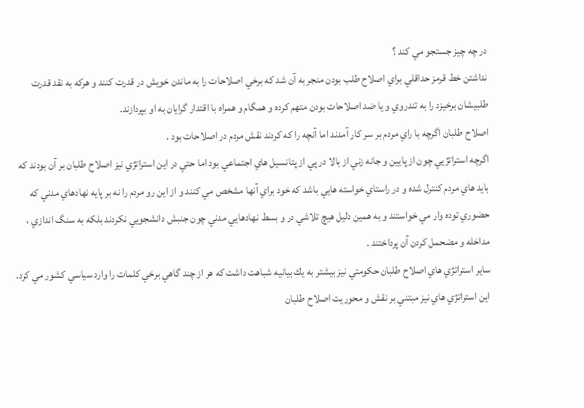در چه چيز جستجو مي كند ؟
نداشتن خط قرمز حداقلي براي اصلاح طلب بودن منجر به آن شد كه برخي اصلاحات را به ماندن خويش در قدرت كنند و هركه به نقد قدرت طلبيشان برخيزد را به تندروي و يا ضد اصلاحات بودن متهم كرده و همگام و همراه با اقتدار گرايان به او بپردازند.
اصلاح طلبان اگرچه با راي مردم بر سر كار آمدند اما آنچه را كه كردند نقش مردم در اصلاحات بود .
اگرچه استراتژيي چون از پايين و جانه زني از بالا در پي از پتانسيل هاي اجتماعي بود اما حتي در اين استراتژي نيز اصلاح طلبان بر آن بودند كه بايد هاي مردم كنترل شده و در راستاي خواسته هايي باشد كه خود براي آنها مشخص مي كنند و از اين رو مردم را نه بر پايه نهادهاي مدني كه حضوري توده وار مي خواستند و به همين دليل هيچ تلاشي در و بسط نهادهايي مدني چون جنبش دانشجويي نكردند بلكه به سنگ اندازي ، مداخله و مضحمل كردن آن پرداختند .
ساير استراتژي هاي اصلاح طلبان حكومتي نيز بيشتر به يك بيانيه شباهت داشت كه هر از چند گاهي برخي كلمات را وارد سياسي كشور مي كرد. اين استراتژي هاي نيز مبتني بر نقش و محوريت اصلاح طلبان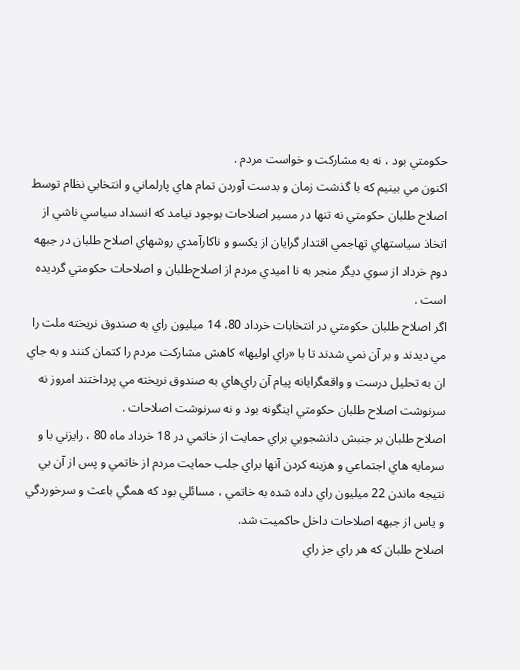حكومتي بود ، نه به مشاركت و خواست مردم .
اكنون مي بينيم كه با گذشت زمان و بدست آوردن تمام هاي پارلماني و انتخابي نظام توسط اصلاح طلبان حكومتي نه تنها در مسير اصلاحات بوجود نيامد كه انسداد سياسي ناشي از اتخاذ سياستهاي تهاجمي اقتدار گرايان از يكسو و ناكارآمدي روشهاي اصلاح طلبان در جبهه دوم خرداد از سوي ديگر منجر به نا اميدي مردم از اصلاح‌طلبان و اصلاحات حكومتي گرديده است .
اگر اصلاح طلبان حكومتي در انتخابات خرداد 80، 14 ميليون راي به صندوق نريخته ملت را مي ديدند و بر آن نمي شدند تا با «راي اوليها» كاهش مشاركت مردم را كتمان كنند و به جاي ان به تحليل درست و واقعگرايانه پيام آن راي‌هاي به صندوق نريخته مي پرداختند امروز نه سرنوشت اصلاح طلبان حكومتي اينگونه بود و نه سرنوشت اصلاحات .
اصلاح طلبان بر جنبش دانشجويي براي حمايت از خاتمي در 18 خرداد ماه 80 ، رايزني با و سرمايه هاي اجتماعي و هزينه كردن آنها براي جلب حمايت مردم از خاتمي و پس از آن بي نتيجه ماندن 22 ميليون راي داده شده به خاتمي ،‌ مسائلي بود كه همگي باعث و سرخوردگي و ياس از جبهه اصلاحات داخل حاكميت شد.
اصلاح طلبان كه هر راي جز راي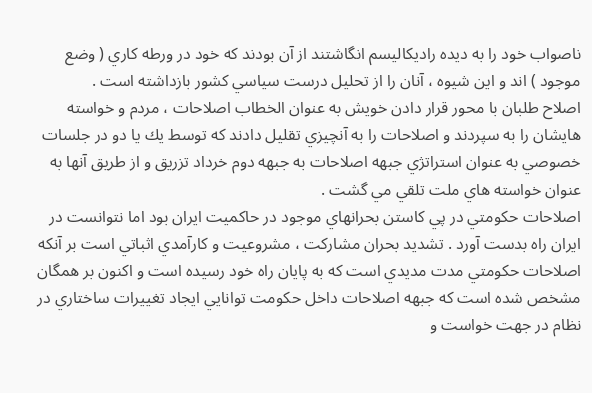ناصواب خود را به ديده راديكاليسم انگاشتند از آن بودند كه خود در ورطه كاري‌ ( وضع موجود ) اند و اين شيوه ، آنان را از تحليل درست سياسي كشور بازداشته است .
اصلاح طلبان با محور قرار دادن خويش به عنوان الخطاب اصلاحات ، مردم و خواسته هايشان را به سپردند و اصلاحات را به آنچيزي تقليل دادند كه توسط يك يا دو در جلسات خصوصي به عنوان استراتژي جبهه اصلاحات به جبهه دوم خرداد تزريق و از طريق آنها به عنوان خواسته هاي ملت تلقي مي گشت .
اصلاحات حكومتي در پي كاستن بحرانهاي موجود در حاكميت ايران بود اما نتوانست در ايران راه بدست آورد . تشديد بحران مشاركت ، مشروعيت و كارآمدي اثباتي است بر آنكه اصلاحات حكومتي مدت مديدي است كه به پايان راه خود رسيده است و اكنون بر همگان مشخص شده است كه جبهه اصلاحات داخل حكومت توانايي ايجاد تغييرات ساختاري در نظام در جهت خواست و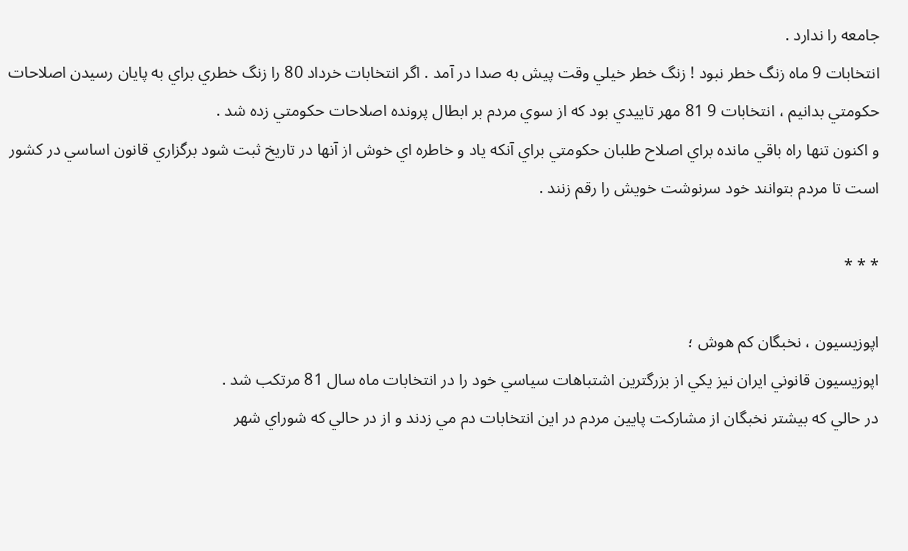جامعه را ندارد .
انتخابات 9 ماه زنگ خطر نبود ! زنگ خطر خيلي وقت پيش به صدا در آمد . اگر انتخابات خرداد 80 را زنگ خطري براي به پايان رسيدن اصلاحات حكومتي بدانيم ، انتخابات 9 81 مهر تاييدي بود كه از سوي مردم بر ابطال پرونده اصلاحات حكومتي زده شد .
و اكنون تنها راه باقي مانده براي اصلاح طلبان حكومتي براي آنكه ياد و خاطره اي خوش از آنها در تاريخ ثبت شود برگزاري قانون اساسي در كشور است تا مردم بتوانند خود سرنوشت خويش را رقم زنند .

* * *

اپوزيسيون ، نخبگان كم هوش ؛
اپوزيسيون قانوني ايران نيز يكي از بزرگترين اشتباهات سياسي خود را در انتخابات ماه سال 81 مرتكب شد .
در حالي كه بيشتر نخبگان از مشاركت پايين مردم در اين انتخابات دم مي زدند و از در حالي كه شوراي شهر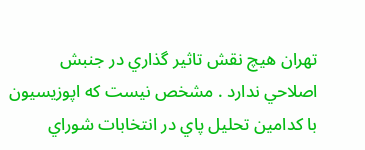تهران هيچ نقش تاثير گذاري در جنبش اصلاحي ندارد . مشخص نيست كه اپوزيسيون با كدامين تحليل پاي در انتخابات شوراي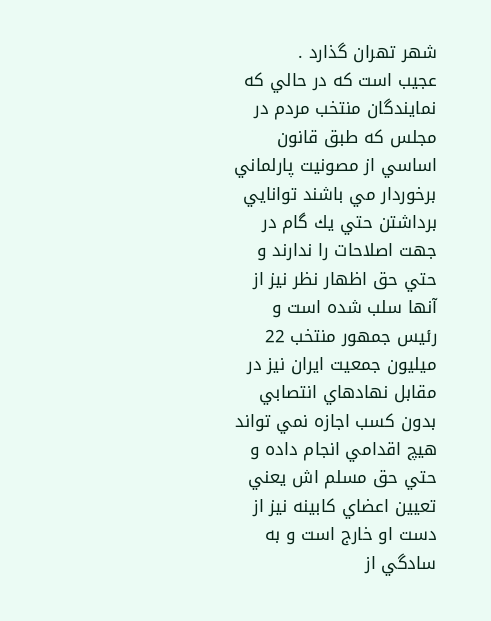شهر تهران گذارد .
عجيب است كه در حالي كه نمايندگان منتخب مردم در مجلس كه طبق قانون اساسي از مصونيت پارلماني برخوردار مي باشند توانايي برداشتن حتي يك گام در جهت اصلاحات را ندارند و حتي حق اظهار نظر نيز از آنها سلب شده است و رئيس جمهور منتخب 22 ميليون جمعيت ايران نيز در مقابل نهادهاي انتصابي بدون كسب اجازه نمي تواند هيچ اقدامي انجام داده و حتي حق مسلم اش يعني تعيين اعضاي كابينه نيز از دست او خارج است و به سادگي از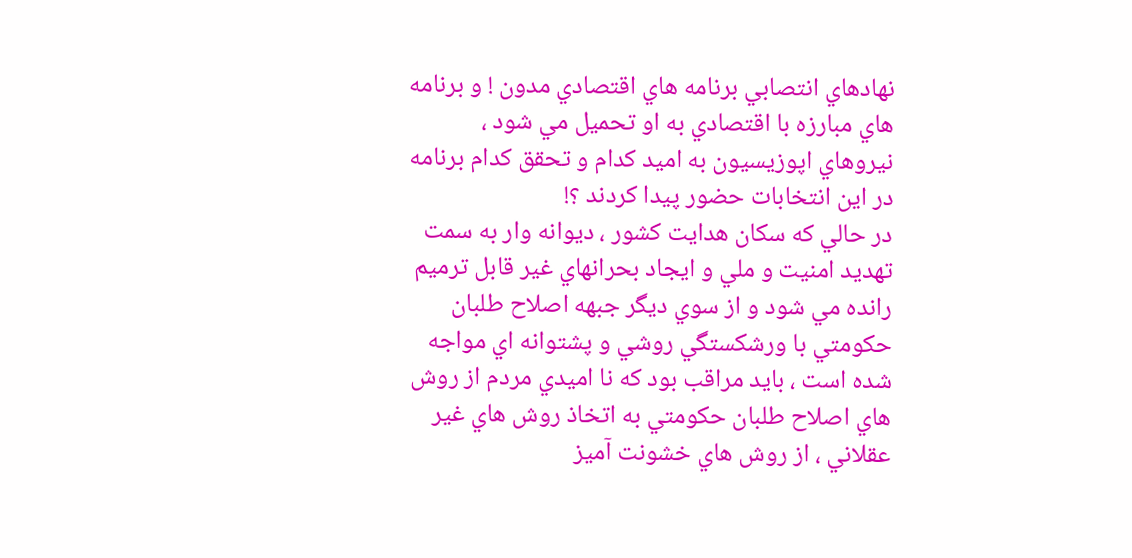نهادهاي انتصابي برنامه هاي اقتصادي مدون ! و برنامه هاي مبارزه با اقتصادي به او تحميل مي شود ، نيروهاي اپوزيسيون به اميد كدام و تحقق كدام برنامه در اين انتخابات حضور پيدا كردند ؟!
در حالي كه سكان هدايت كشور ، ديوانه وار به سمت تهديد امنيت و ملي و ايجاد بحرانهاي غير قابل ترميم رانده مي شود و از سوي ديگر جبهه اصلاح طلبان حكومتي با ورشكستگي روشي و پشتوانه اي مواجه شده است ، بايد مراقب بود كه نا اميدي مردم از روش هاي اصلاح طلبان حكومتي به اتخاذ روش هاي غير عقلاني ، از روش هاي خشونت آميز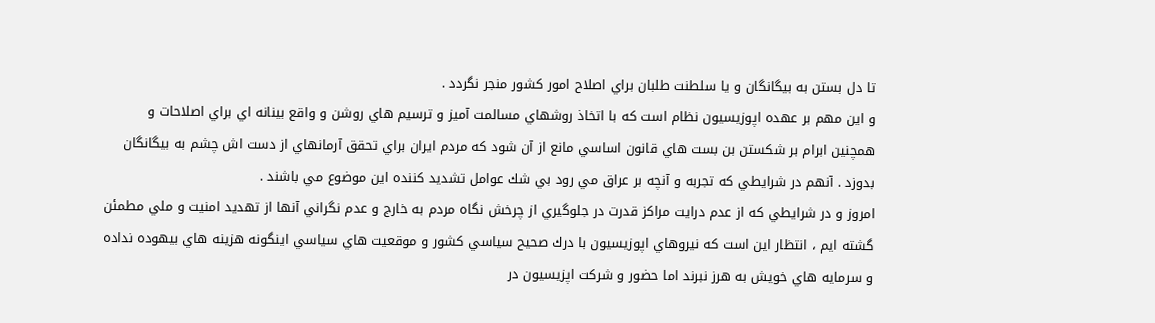تا دل بستن به بيگانگان و يا سلطنت طلبان براي اصلاح امور كشور منجر نگردد .
و اين مهم بر عهده اپوزيسيون نظام است كه با اتخاذ روشهاي مسالمت آميز و ترسيم هاي روشن و واقع بينانه اي براي اصلاحات و همچنين ابرام بر شكستن بن بست هاي قانون اساسي مانع از آن شود كه مردم ايران براي تحقق آرمانهاي از دست اش چشم به بيگانگان بدوزد . آنهم در شرايطي كه تجربه و آنچه بر عراق مي رود بي شك عوامل تشديد كننده اين موضوع مي باشند .
امروز و در شرايطي كه از عدم درايت مراكز قدرت در جلوگيري از چرخش نگاه مردم به خارج و عدم نگراني آنها از تهديد امنيت و ملي مطمئن گشته ايم ، انتظار اين است كه نيروهاي اپوزيسيون با درك صحيح سياسي كشور و موقعيت هاي سياسي اينگونه هزينه هاي بيهوده نداده و سرمايه هاي خويش به هرز نبرند اما حضور و شركت اپزيسيون در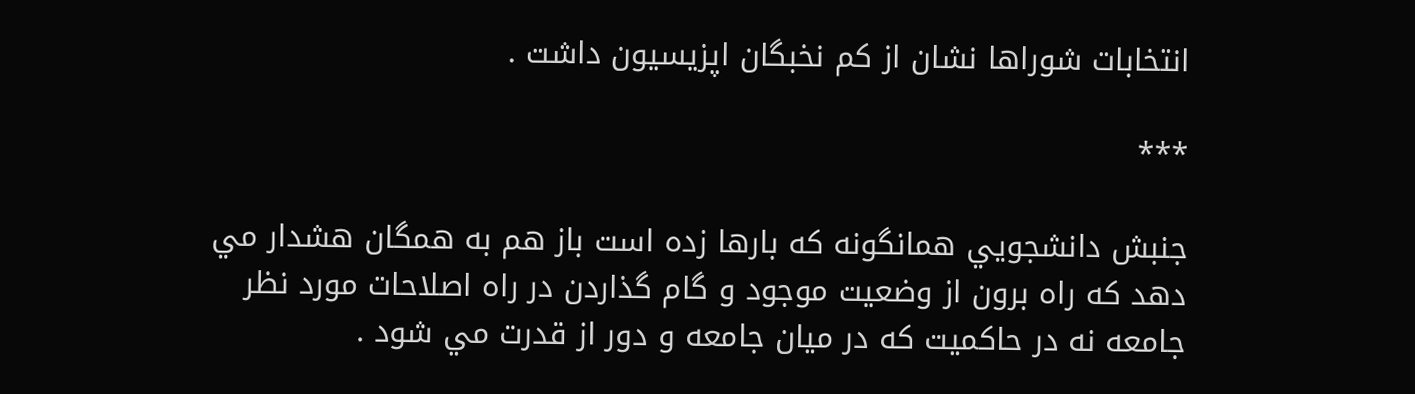انتخابات شوراها نشان از كم نخبگان اپزيسيون داشت .

***

جنبش دانشجويي همانگونه كه بارها زده است باز هم به همگان هشدار مي دهد كه راه برون از وضعيت موجود و گام گذاردن در راه اصلاحات مورد نظر جامعه نه در حاكميت كه در ميان جامعه و دور از قدرت مي شود .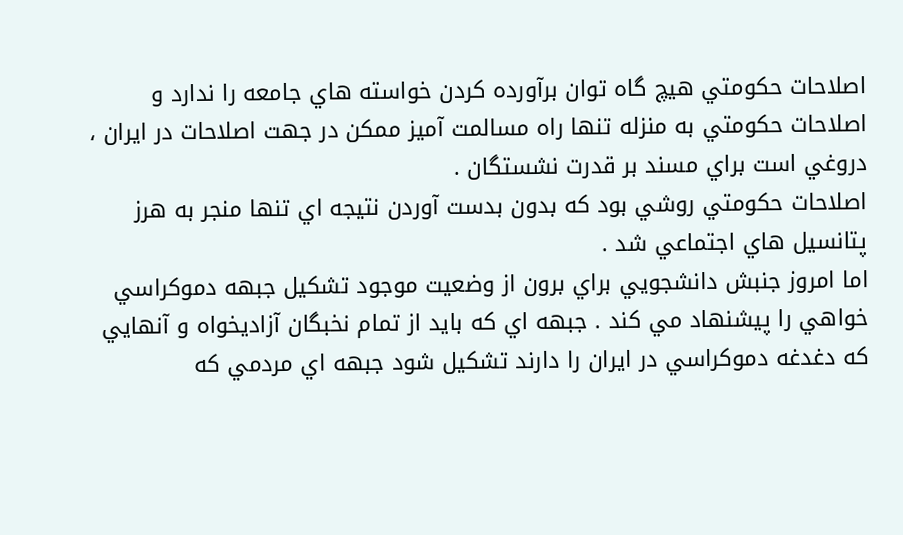اصلاحات حكومتي هيچ گاه توان برآورده كردن خواسته هاي جامعه را ندارد و اصلاحات حكومتي به منزله تنها راه مسالمت آميز ممكن در جهت اصلاحات در ايران ، دروغي است براي مسند بر قدرت نشستگان .
اصلاحات حكومتي روشي بود كه بدون بدست آوردن نتيجه اي تنها منجر به هرز پتانسيل هاي اجتماعي شد .
اما امروز جنبش دانشجويي براي برون از وضعيت موجود تشكيل جبهه دموكراسي خواهي را پيشنهاد مي كند . جبهه اي كه بايد از تمام نخبگان آزاديخواه و آنهايي كه دغدغه دموكراسي در ايران را دارند تشكيل شود جبهه اي مردمي كه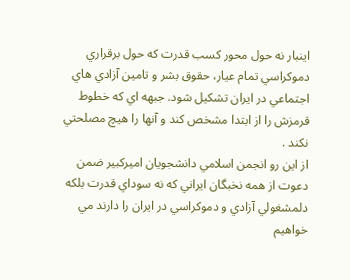اينبار نه حول محور كسب قدرت كه حول برقراري دموكراسي تمام عيار، حقوق بشر و تامين آزادي هاي اجتماعي در ايران تشكيل شود. جبهه اي كه خطوط قرمزش را از ابتدا مشخص كند و آنها را هيچ مصلحتي نكند .
از اين رو انجمن اسلامي دانشجويان اميركبير ضمن دعوت از همه نخبگان ايراني كه نه سوداي قدرت بلكه دلمشغولي آزادي و دموكراسي در ايران را دارند مي خواهيم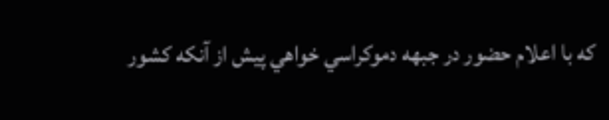كه با اعلام حضور در جبهه دموكراسي خواهي پيش از آنكه كشور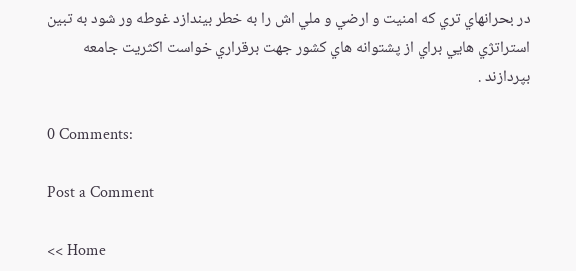در بحرانهاي تري كه امنيت و ارضي و ملي اش را به خطر بيندازد غوطه ور شود به تبين استراتژي هايي براي از پشتوانه هاي كشور جهت برقراري خواست اكثريت جامعه بپردازند .

0 Comments:

Post a Comment

<< Home